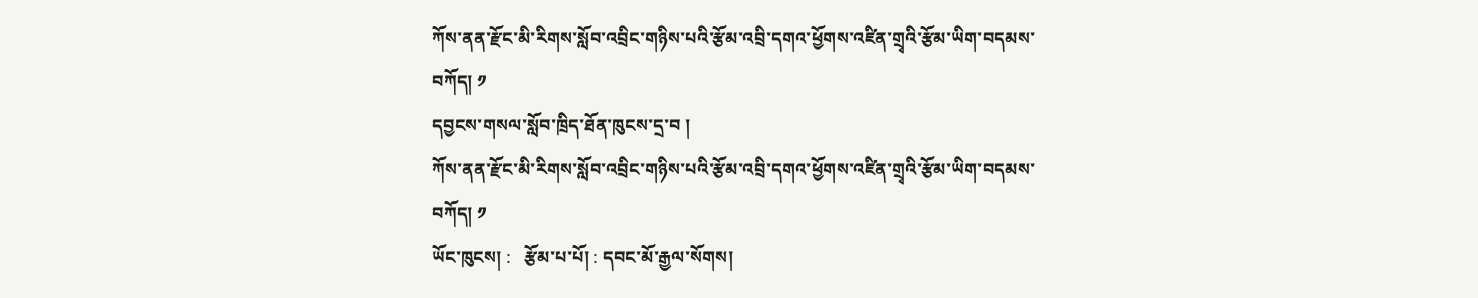ཀོས་ནན་རྫོང་མི་རིགས་སློབ་འབྲིང་གཉིས་པའི་རྩོམ་འབྲི་དགའ་ཕྱོགས་འཛིན་གྲྭའི་རྩོམ་ཡིག་བདམས་བཀོད། ༡
དབྱངས་གསལ་སློབ་ཁྲིད་ཐོན་ཁུངས་དྲ་བ །
ཀོས་ནན་རྫོང་མི་རིགས་སློབ་འབྲིང་གཉིས་པའི་རྩོམ་འབྲི་དགའ་ཕྱོགས་འཛིན་གྲྭའི་རྩོམ་ཡིག་བདམས་བཀོད། ༡
ཡོང་ཁུངས། :   རྩོམ་པ་པོ། : དབང་མོ་རྒྱལ་སོགས།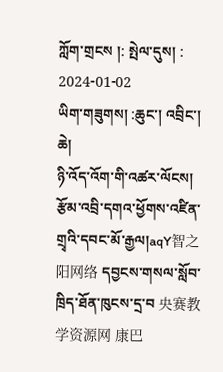ཀློག་གྲངས །: སྤེལ་དུས། : 2024-01-02
ཡིག་གཟུགས། :ཆུང་། འབྲིང་། ཆེ།
ཉི་འོད་འོག་གི་འཚར་ལོངས།
རྩོམ་འབྲི་དགའ་ཕྱོགས་འཛིན་གྲྭའི་དབང་མོ་རྒྱལ།aqY智之阳网络 དབྱངས་གསལ་སློབ་ཁྲིད་ཐོན་ཁུངས་དྲ་བ 央赛教学资源网 康巴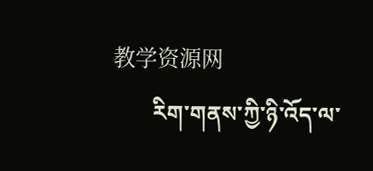教学资源网
       རིག་གནས་ཀྱི་ཉི་འོད་ལ་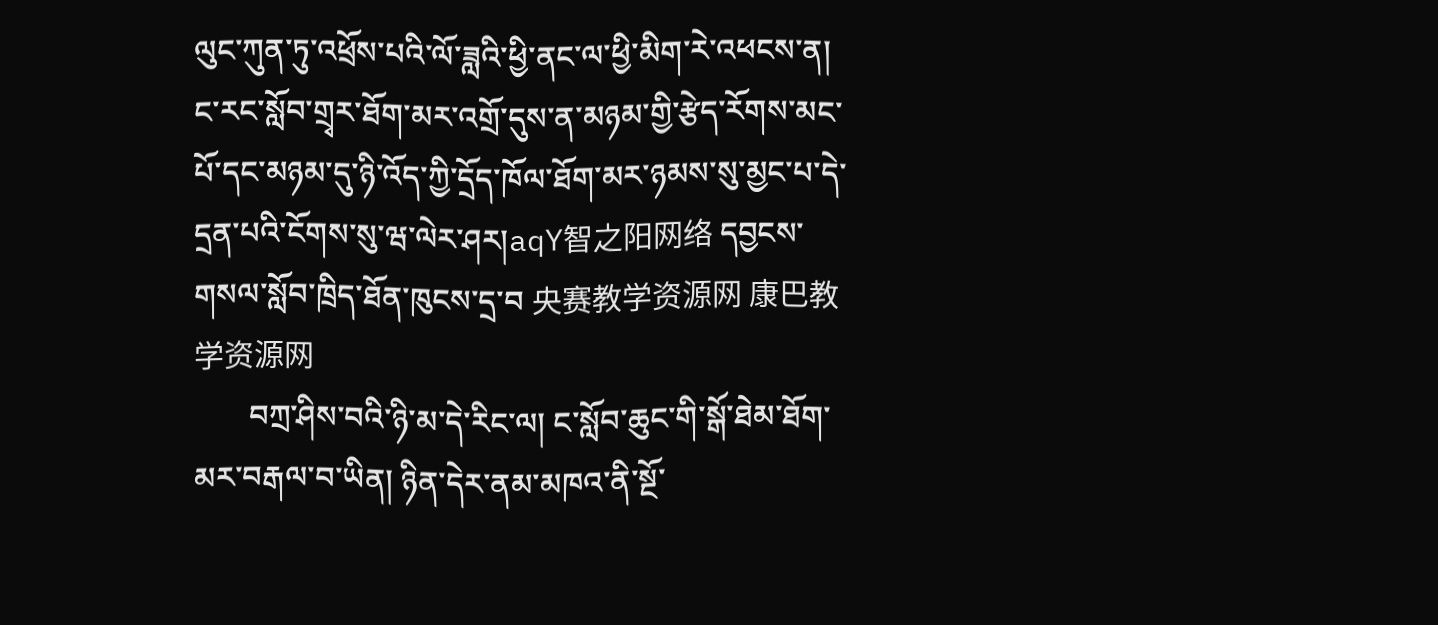ལུང་ཀུན་ཏུ་འཕྲོས་པའི་ལོ་ཟླའི་ཕྱི་ནང་ལ་ཕྱི་མིག་རེ་འཕངས་ན། ང་རང་སློབ་གྲྭར་ཐོག་མར་འགྲོ་དུས་ན་མཉམ་གྱི་རྩེད་རོགས་མང་པོ་དང་མཉམ་དུ་ཉི་འོད་ཀྱི་དྲོད་ཁོལ་ཐོག་མར་ཉམས་སུ་མྱང་པ་དེ་དྲན་པའི་ངོགས་སུ་ཝ་ལེར་ཤར།aqY智之阳网络 དབྱངས་གསལ་སློབ་ཁྲིད་ཐོན་ཁུངས་དྲ་བ 央赛教学资源网 康巴教学资源网
       བཀྲ་ཤིས་བའི་ཉི་མ་དེ་རིང་ལ། ང་སློབ་ཆུང་གི་སྒོ་ཐེམ་ཐོག་མར་བརྒལ་བ་ཡིན། ཉིན་དེར་ནམ་མཁའ་ནི་སྔོ་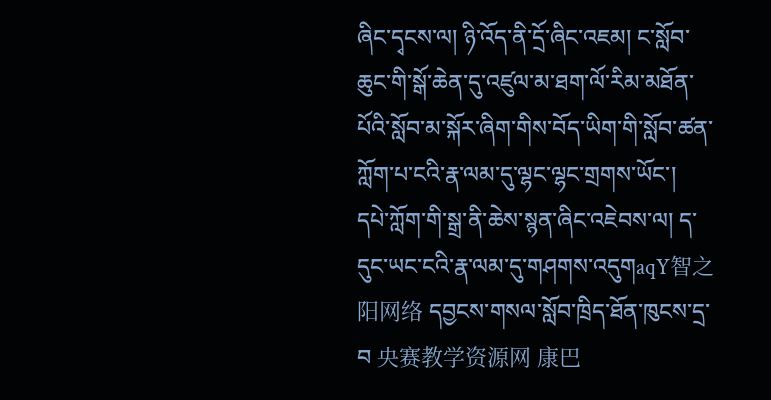ཞིང་དྭངས་ལ། ཉི་འོད་ནི་དྲོ་ཞིང་འཇམ། ང་སློབ་ཆུང་གི་སྒོ་ཆེན་དུ་འཛུལ་མ་ཐག་ལོ་རིམ་མཐོན་པོའི་སློབ་མ་སྐོར་ཞིག་གིས་བོད་ཡིག་གི་སློབ་ཚན་ཀློག་པ་ངའི་རྣ་ལམ་དུ་ལྷང་ལྷང་གྲགས་ཡོང་། དཔེ་ཀློག་གི་སྒྲ་ནི་ཆེས་སྙན་ཞིང་འཇེབས་ལ། ད་དུང་ཡང་ངའི་རྣ་ལམ་དུ་གཤགས་འདུགaqY智之阳网络 དབྱངས་གསལ་སློབ་ཁྲིད་ཐོན་ཁུངས་དྲ་བ 央赛教学资源网 康巴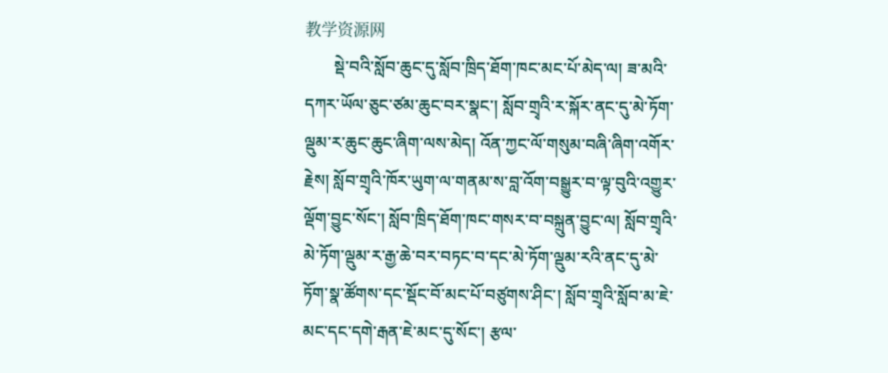教学资源网
       སྡེ་བའི་སློབ་ཆུང་དུ་སློབ་ཁྲིད་ཐོག་ཁང་མང་པོ་མེད་ལ། ཟ་མའི་དཀར་ཡོལ་ཅུང་ཙམ་ཆུང་བར་སྣང་། སློབ་གྲྭའི་ར་སྐོར་ནང་དུ་མེ་ཏོག་ལྡུམ་ར་ཆུང་ཆུང་ཞིག་ལས་མེད། འོན་ཀྱང་ལོ་གསུམ་བཞི་ཞིག་འགོར་རྗེས། སློབ་གྲྭའི་ཁོར་ཡུག་ལ་གནམ་ས་བླ་འོག་བསྒྱུར་བ་ལྟ་བུའི་འགྱུར་ལྡོག་བྱུང་སོང་། སློབ་ཁྲིད་ཐོག་ཁང་གསར་བ་བསྐྲུན་བྱུང་ལ། སློབ་གྲྭའི་མེ་ཏོག་ལྡུམ་ར་རྒྱ་ཆེ་བར་བཏང་བ་དང་མེ་ཏོག་ལྡུམ་རའི་ནང་དུ་མེ་ཏོག་སྣ་ཚོགས་དང་སྡོང་བོ་མང་པོ་བཙུགས་ཤིང་། སློབ་གྲྭའི་སློབ་མ་ཇེ་མང་དང་དགེ་རྒན་ཇེ་མང་དུ་སོང་། རྩལ་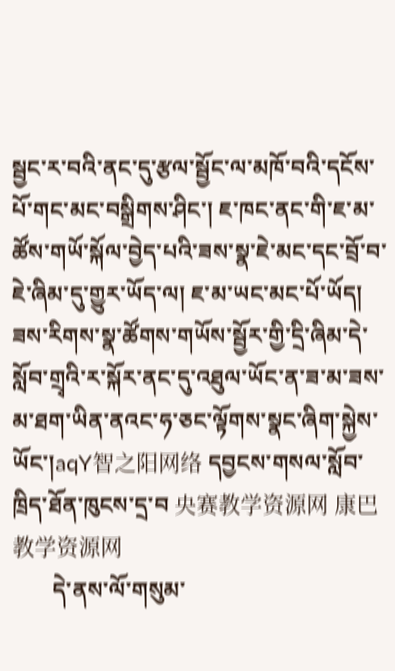སྦྱང་ར་བའི་ནང་དུ་རྩལ་སྦྱོང་ལ་མཁོ་བའི་དངོས་པོ་གང་མང་བསྒྲིགས་ཤིང་། ཇ་ཁང་ནང་གི་ཇ་མ་ཚོས་གཡོ་སྐོལ་བྱེད་པའི་ཟས་སྣ་ཇེ་མང་དང་བྲོ་བ་ཇེ་ཞིམ་དུ་གྱུར་ཡོད་ལ། ཇ་མ་ཡང་མང་པོ་ཡོད། ཟས་རིགས་སྣ་ཚོགས་གཡོས་སྦྱོར་གྱི་དྲི་ཞིམ་དེ་སློབ་གྲྭའི་ར་སྐོར་ནང་དུ་འཐུལ་ཡོང་ན་ཟ་མ་ཟས་མ་ཐག་ཡིན་ནའང་ཧ་ཅང་ལྟོགས་སྣང་ཞིག་སྐྱེས་ཡོང་།aqY智之阳网络 དབྱངས་གསལ་སློབ་ཁྲིད་ཐོན་ཁུངས་དྲ་བ 央赛教学资源网 康巴教学资源网
       དེ་ནས་ལོ་གསུམ་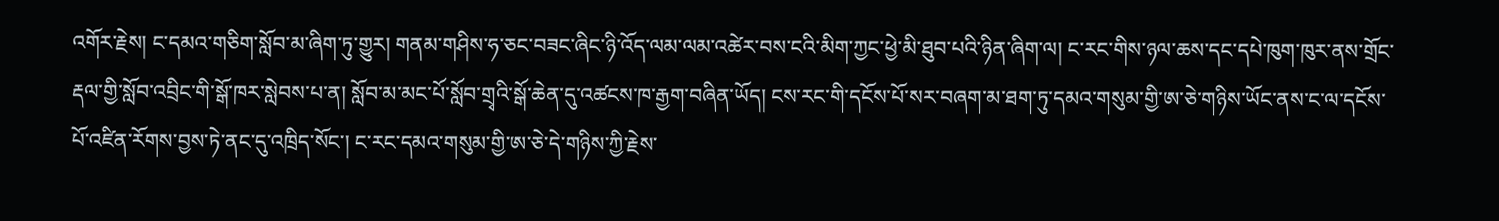འགོར་རྗེས། ང་དམའ་གཅིག་སློབ་མ་ཞིག་ཏུ་གྱུར། གནམ་གཤིས་ཧ་ཅང་བཟང་ཞིང་ཉི་འོད་ལམ་ལམ་འཚེར་བས་ངའི་མིག་ཀྱང་ཕྱེ་མི་ཐུབ་པའི་ཉིན་ཞིག་ལ། ང་རང་གིས་ཉལ་ཆས་དང་དཔེ་ཁུག་ཁུར་ནས་གྲོང་རྡལ་གྱི་སློབ་འབྲིང་གི་སྒོ་ཁར་སླེབས་པ་ན། སློབ་མ་མང་པོ་སློབ་གྲྭའི་སྒོ་ཆེན་དུ་འཚངས་ཁ་རྒྱག་བཞིན་ཡོད། ངས་རང་གི་དངོས་པོ་སར་བཞག་མ་ཐག་ཏུ་དམའ་གསུམ་གྱི་ཨ་ཅེ་གཉིས་ཡོང་ནས་ང་ལ་དངོས་པོ་འཛིན་རོགས་བྱས་ཏེ་ནང་དུ་འཁྲིད་སོང་། ང་རང་དམའ་གསུམ་གྱི་ཨ་ཅེ་དེ་གཉིས་ཀྱི་རྗེས་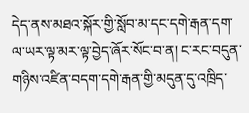དེད་ནས་མཐའ་སྐོར་གྱི་སློབ་མ་དང་དགེ་རྒན་དག་ལ་ཡར་ལྟ་མར་ལྟ་བྱེད་ཞོར་སོང་བ་ན། ང་རང་བདུན་གཉིས་འཛིན་བདག་དགེ་རྒན་གྱི་མདུན་དུ་འཁྲིད་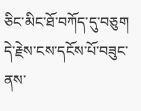ཅིང་མིང་ཐོ་བཀོད་དུ་བཅུག དེ་རྗེས་ངས་དངོས་པོ་བཟུང་ནས་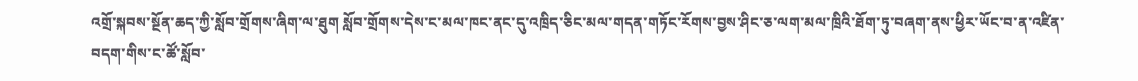འགྲོ་སྐབས་སྔོན་ཆད་ཀྱི་སློབ་གྲོགས་ཞིག་ལ་ཐུག སློབ་གྲོགས་དེས་ང་མལ་ཁང་ནང་དུ་འཁྲིད་ཅིང་མལ་གདན་གཏོང་རོགས་བྱས་ཤིང་ཅ་ལག་མལ་ཁྲིའི་ཐོག་ཏུ་བཞག་ནས་ཕྱིར་ཡོང་བ་ན་འཛིན་བདག་གིས་ང་ཚོ་སློབ་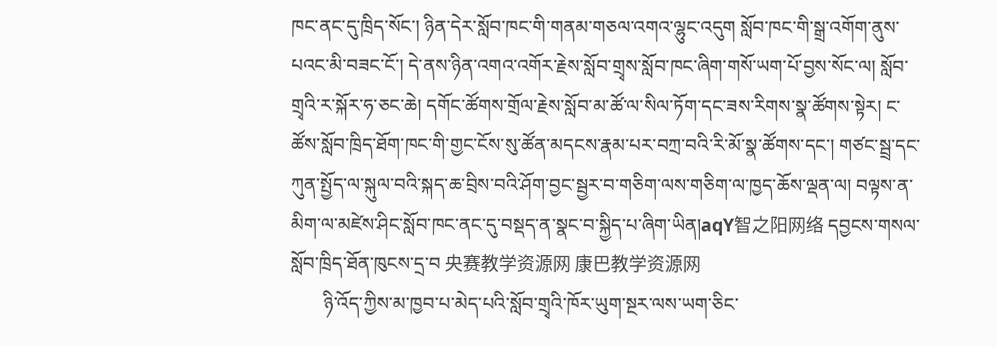ཁང་ནང་དུ་ཁྲིད་སོང་། ཉིན་དེར་སློབ་ཁང་གི་གནམ་གཅལ་འགའ་ལྷུང་འདུག སློབ་ཁང་གི་སྒྲ་འགོག་ནུས་པའང་མི་བཟང་ངོ་། དེ་ནས་ཉིན་འགའ་འགོར་རྗེས་སློབ་གྲྭས་སློབ་ཁང་ཞིག་གསོ་ཡག་པོ་བྱས་སོང་ལ། སློབ་གྲྭའི་ར་སྐོར་ཧ་ཅང་ཆེ། དགོང་ཚོགས་གྲོལ་རྗེས་སློབ་མ་ཚོ་ལ་སིལ་ཏོག་དང་ཟས་རིགས་སྣ་ཚོགས་སྟེར། ང་ཚོས་སློབ་ཁྲིད་ཐོག་ཁང་གི་གྱང་ངོས་སུ་ཚོན་མདངས་རྣམ་པར་བཀྲ་བའི་རི་མོ་སྣ་ཚོགས་དང་། གཙང་སྦྲ་དང་ཀུན་སྤྱོད་ལ་སྐུལ་བའི་སྐད་ཆ་བྲིས་བའི་ཤོག་བྱང་སྦྱར་བ་གཅིག་ལས་གཅིག་ལ་ཁྱད་ཆོས་ལྡན་ལ། བལྟས་ན་མིག་ལ་མཛེས་ཤིང་སློབ་ཁང་ནང་དུ་བསྡད་ན་སྣང་བ་སྐྱིད་པ་ཞིག་ཡིན།aqY智之阳网络 དབྱངས་གསལ་སློབ་ཁྲིད་ཐོན་ཁུངས་དྲ་བ 央赛教学资源网 康巴教学资源网
       ཉི་འོད་ཀྱིས་མ་ཁྱབ་པ་མེད་པའི་སློབ་གྲྭའི་ཁོར་ཡུག་སྔར་ལས་ཡག་ཅིང་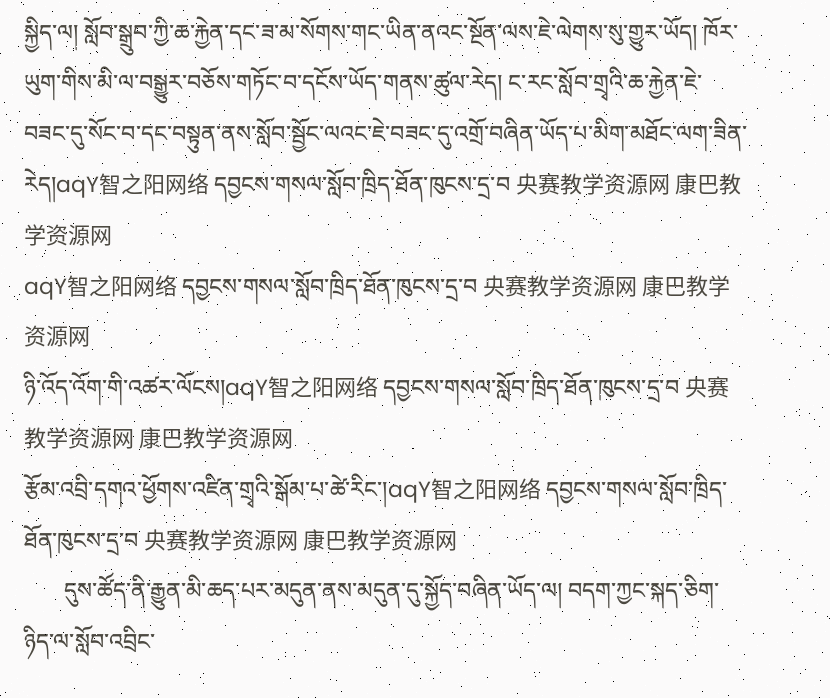སྐྱིད་ལ། སློབ་སྒྲུབ་ཀྱི་ཆ་རྐྱེན་དང་ཟ་མ་སོགས་གང་ཡིན་ནའང་སྔོན་ལས་ཇེ་ལེགས་སུ་གྱུར་ཡོད། ཁོར་ཡུག་གིས་མི་ལ་བསྒྱུར་བཅོས་གཏོང་བ་དངོས་ཡོད་གནས་ཚུལ་རེད། ང་རང་སློབ་གྲྭའི་ཆ་རྐྱེན་ཇེ་བཟང་དུ་སོང་བ་དང་བསྟུན་ནས་སློབ་སྦྱོང་ལའང་ཇེ་བཟང་དུ་འགྲོ་བཞིན་ཡོད་པ་མིག་མཐོང་ལག་ཟིན་རེད།aqY智之阳网络 དབྱངས་གསལ་སློབ་ཁྲིད་ཐོན་ཁུངས་དྲ་བ 央赛教学资源网 康巴教学资源网
aqY智之阳网络 དབྱངས་གསལ་སློབ་ཁྲིད་ཐོན་ཁུངས་དྲ་བ 央赛教学资源网 康巴教学资源网
ཉི་འོད་འོག་གི་འཚར་ལོངས།aqY智之阳网络 དབྱངས་གསལ་སློབ་ཁྲིད་ཐོན་ཁུངས་དྲ་བ 央赛教学资源网 康巴教学资源网
རྩོམ་འབྲི་དགའ་ཕྱོགས་འཛིན་གྲྭའི་སྒོམ་པ་ཚེ་རིང་།aqY智之阳网络 དབྱངས་གསལ་སློབ་ཁྲིད་ཐོན་ཁུངས་དྲ་བ 央赛教学资源网 康巴教学资源网
       དུས་ཚོད་ནི་རྒྱུན་མི་ཆད་པར་མདུན་ནས་མདུན་དུ་སྐྱོད་བཞིན་ཡོད་ལ། བདག་ཀྱང་སྐད་ཅིག་ཉིད་ལ་སློབ་འབྲིང་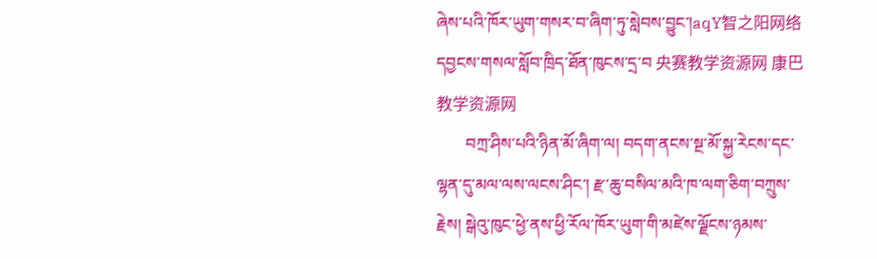ཞེས་པའི་ཁོར་ཡུག་གསར་བ་ཞིག་ཏུ་སླེབས་བྱུང་།aqY智之阳网络 དབྱངས་གསལ་སློབ་ཁྲིད་ཐོན་ཁུངས་དྲ་བ 央赛教学资源网 康巴教学资源网
       བཀྲ་ཤིས་པའི་ཉིན་མོ་ཞིག་ལ། བདག་ནངས་སྔ་མོ་སྐྱ་རེངས་དང་ལྷན་དུ་མལ་ལས་ལངས་ཤིང་། རྫ་ཆུ་བསིལ་མའི་ཁ་ལག་ཅིག་བཀྲུས་རྗེས། སྒེའུ་ཁུང་ཕྱེ་ནས་ཕྱི་རོལ་ཁོར་ཡུག་གི་མཛེས་ལྗོངས་ཉམས་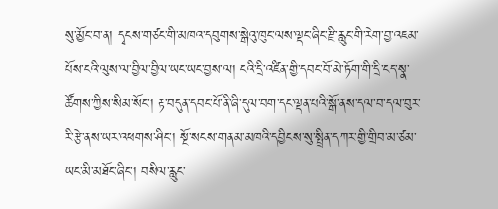སུ་མྱོང་བ་ན། དྭངས་གཙང་གི་མཁའ་དབུགས་སྒེའུ་ཁུང་ལས་ལྡང་ཞིང་རྫི་རླུང་གི་རེག་བྱ་འཇམ་པོས་ངའི་ལུས་ལ་བྱིལ་བྱིལ་ཡང་ཡང་བྱས་ལ། ངའི་དྲི་འཛིན་གྱི་དབང་བོ་མེ་ཏོག་གི་དྲི་ངད་སྣ་ཚོགས་ཀྱིས་སིམ་སོང་། རྟ་བདུན་དབང་པོ་ནི་ཞི་དུལ་བག་དང་ལྡན་པའི་སྒོ་ནས་དལ་བ་དལ་བུར་རི་རྩེ་ནས་ཡར་འཕགས་ཤིང་། སྔོ་སངས་གནམ་མཁའི་དབྱིངས་སུ་སྤྲིན་དཀར་གྱི་གྲིབ་མ་ཙམ་ཡང་མི་མཐོང་ཞིང་། བསིལ་རླུང་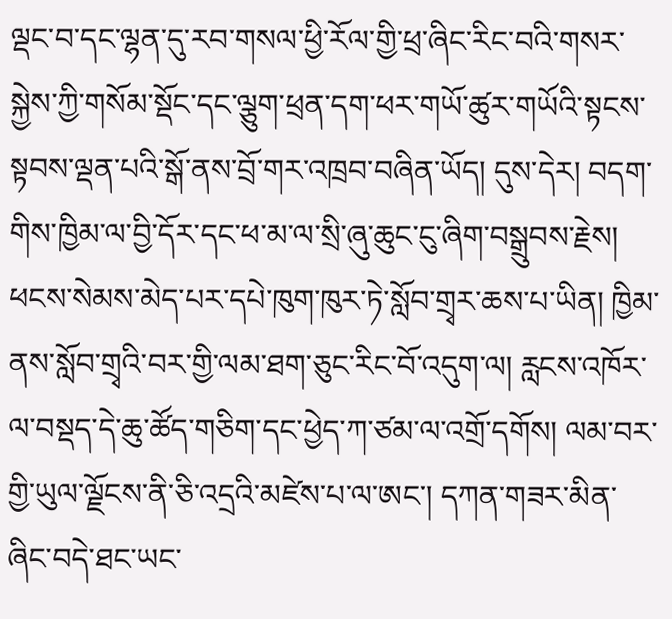ལྡང་བ་དང་ལྷན་དུ་རབ་གསལ་ཕྱི་རོལ་གྱི་ཕྲ་ཞིང་རིང་བའི་གསར་སྐྱེས་ཀྱི་གསོམ་སྡོང་དང་ལྕུག་ཕྲན་དག་ཕར་གཡོ་ཚུར་གཡོའི་སྟངས་སྟབས་ལྡན་པའི་སྒོ་ནས་བྲོ་གར་འཁྲབ་བཞིན་ཡོད། དུས་དེར། བདག་གིས་ཁྱིམ་ལ་བྱི་དོར་དང་ཕ་མ་ལ་སྲི་ཞུ་ཆུང་ངུ་ཞིག་བསྒྲུབས་རྗེས། ཕངས་སེམས་མེད་པར་དཔེ་ཁུག་ཁུར་ཏེ་སློབ་གྲྭར་ཆས་པ་ཡིན། ཁྱིམ་ནས་སློབ་གྲྭའི་བར་གྱི་ལམ་ཐག་ཅུང་རིང་བོ་འདུག་ལ། རླངས་འཁོར་ལ་བསྡད་དེ་ཆུ་ཚོད་གཅིག་དང་ཕྱེད་ཀ་ཙམ་ལ་འགྲོ་དགོས། ལམ་བར་གྱི་ཡུལ་ལྗོངས་ནི་ཅི་འདྲའི་མཛེས་པ་ལ་ཨང་། དཀན་གཟར་མིན་ཞིང་བདེ་ཐང་ཡང་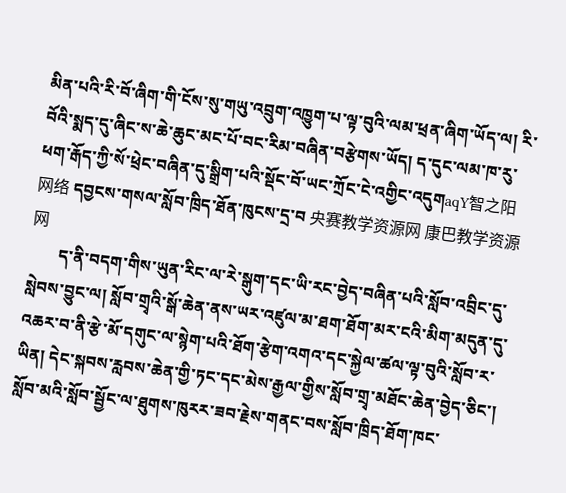མིན་པའི་རི་བོ་ཞིག་གི་ངོས་སུ་གཡུ་འབྲུག་འཁྱུག་པ་ལྟ་བུའི་ལམ་ཕྲན་ཞིག་ཡོད་ལ། རི་བོའི་སྨད་དུ་ཞིང་ས་ཆེ་ཆུང་མང་པོ་བང་རིམ་བཞིན་བརྩེགས་ཡོད། ད་དུང་ལམ་ཁ་རུ་ཕག་རྒོད་ཀྱི་སོ་ཕྲེང་བཞིན་དུ་སྒྲིག་པའི་སྡོང་བོ་ཡང་ཀྲོང་ངེ་འགྱིང་འདུགaqY智之阳网络 དབྱངས་གསལ་སློབ་ཁྲིད་ཐོན་ཁུངས་དྲ་བ 央赛教学资源网 康巴教学资源网
       ད་ནི་བདག་གིས་ཡུན་རིང་ལ་རེ་སྒུག་དང་ཡི་རང་བྱེད་བཞིན་པའི་སློབ་འབྲིང་དུ་སླེབས་བྱུང་ལ། སློབ་གྲྭའི་སྒོ་ཆེན་ནས་ཡར་འཛུལ་མ་ཐག་ཐོག་མར་ངའི་མིག་མདུན་དུ་འཆར་བ་ནི་རྩེ་མོ་དགུང་ལ་སྙེག་པའི་ཐོག་རྩེག་འགའ་དང་སྐྱེལ་ཚལ་ལྟ་བུའི་སློབ་ར་ཡིན། དེང་སྐབས་རླབས་ཆེན་གྱི་ཏང་དང་མེས་རྒྱལ་གྱིས་སློབ་གྲྭ་མཐོང་ཆེན་བྱེད་ཅིང་། སློབ་མའི་སློབ་སྦྱོང་ལ་ཐུགས་ཁུརར་ཟབ་རྗེས་གནང་བས་སློབ་ཁྲིད་ཐོག་ཁང་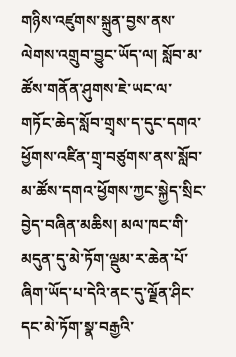གཉིས་འཛུགས་སྐྲུན་བྱས་ནས་ལེགས་འགྲུབ་བྱུང་ཡོད་ལ། སློབ་མ་ཚོས་གནོན་ཤུགས་ཇེ་ཡང་ལ་གཏོང་ཆེད་སློབ་གྲྭས་ད་དུང་དགའ་ཕྱོགས་འཛིན་གྲྭ་བཙུགས་ནས་སློབ་མ་ཚོས་དགའ་ཕྱོགས་ཀྱང་སྐྱེད་སྲིང་བྱེད་བཞིན་མཆིས། མལ་ཁང་གི་མདུན་དུ་མེ་ཏོག་ལྡུམ་ར་ཆེན་པོ་ཞིག་ཡོད་པ་དེའི་ནང་དུ་ལྗོན་ཤིང་དང་མེ་ཏོག་སྣ་བརྒྱའི་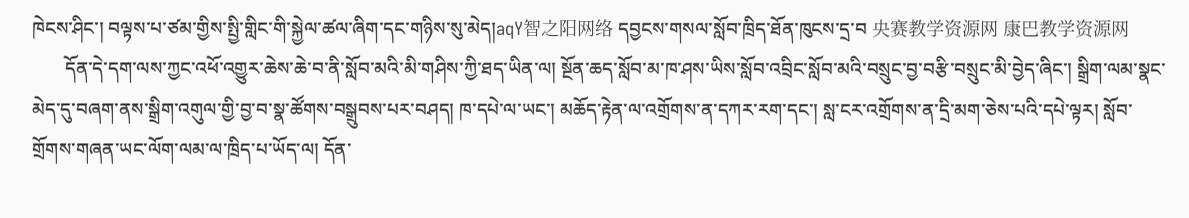ཁེངས་ཤིང་། བལྟས་པ་ཙམ་གྱིས་སྤྱི་གླིང་གི་སྐྱེལ་ཚལ་ཞིག་དང་གཉིས་སུ་མེད།aqY智之阳网络 དབྱངས་གསལ་སློབ་ཁྲིད་ཐོན་ཁུངས་དྲ་བ 央赛教学资源网 康巴教学资源网
       དོན་དེ་དག་ལས་ཀྱང་འཕོ་འགྱུར་ཆེས་ཆེ་བ་ནི་སློབ་མའི་མི་གཤིས་ཀྱི་ཐད་ཡིན་ལ། སྔོན་ཆད་སློབ་མ་ཁ་ཤས་ཡིས་སློབ་འབྲིང་སློབ་མའི་བསྲུང་བྱ་བརྩི་བསྲུང་མི་བྱེད་ཞིང་། སྒྲིག་ལམ་སྣང་མེད་དུ་བཞག་ནས་སྒྲིག་འགུལ་གྱི་བྱ་བ་སྣ་ཚོགས་བསྒྲུབས་པར་བཤད། ཁ་དཔེ་ལ་ཡང་། མཆོད་རྟེན་ལ་འགྲོགས་ན་དཀར་རག་དང་། སླ་ངར་འགྲོགས་ན་དྲི་མག་ཅེས་པའི་དཔེ་ལྟར། སློབ་གྲོགས་གཞན་ཡང་ལོག་ལམ་ལ་ཁྲིད་པ་ཡོད་ལ། དོན་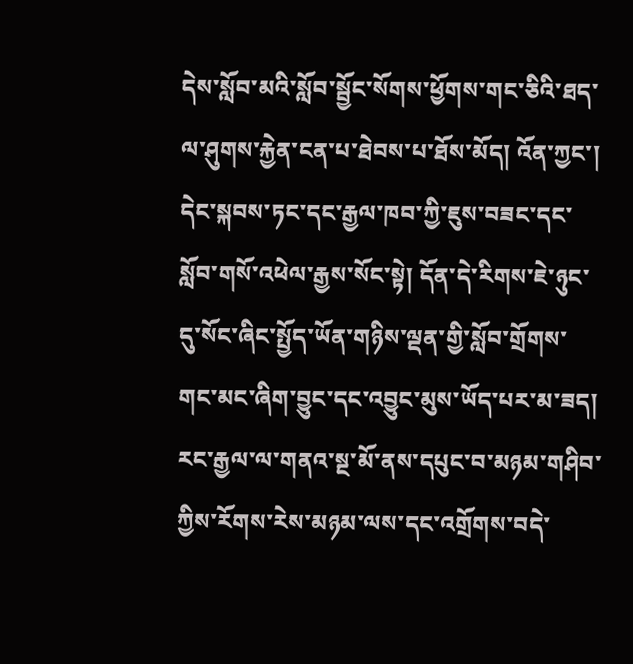དེས་སློབ་མའི་སློབ་སྦྱོང་སོགས་ཕྱོགས་གང་ཅིའི་ཐད་ལ་ཤུགས་རྐྱེན་ངན་པ་ཐེབས་པ་ཐོས་མོད། འོན་ཀྱང་། དེང་སྐབས་ཏང་དང་རྒྱལ་ཁབ་ཀྱི་ཇུས་བཟང་དང་སློབ་གསོ་འཕེལ་རྒྱས་སོང་སྟེ། དོན་དེ་རིགས་ཇེ་ཉུང་དུ་སོང་ཞིང་སྤྱོད་ཡོན་གཉིས་ལྡན་གྱི་སློབ་གྲོགས་གང་མང་ཞིག་བྱུང་དང་འབྱུང་མུས་ཡོད་པར་མ་ཟད། རང་རྒྱལ་ལ་གནའ་སྔ་མོ་ནས་དཔུང་བ་མཉམ་གཤིབ་ཀྱིས་རོགས་རེས་མཉམ་ལས་དང་འགྲོགས་བདེ་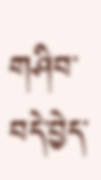གཤིབ་བདེ་བྱེད་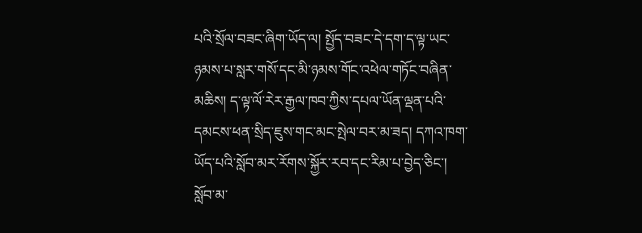པའི་སྲོལ་བཟང་ཞིག་ཡོད་ལ། སྤྱོད་བཟང་དེ་དག་ད་ལྟ་ཡང་ཉམས་པ་སླར་གསོ་དང་མི་ཉམས་གོང་འཕེལ་གཏོང་བཞིན་མཆིས། ད་ལྟ་ལོ་རེར་རྒྱལ་ཁབ་ཀྱིས་དཔལ་ཡོན་ལྡན་པའི་དམངས་ཕན་སྲིད་ཇུས་གང་མང་སྤེལ་བར་མ་ཟད། དཀའ་ཁག་ཡོད་པའི་སློབ་མར་རོགས་སྐྱོར་རབ་དང་རིམ་པ་བྱེད་ཅིང་། སློབ་མ་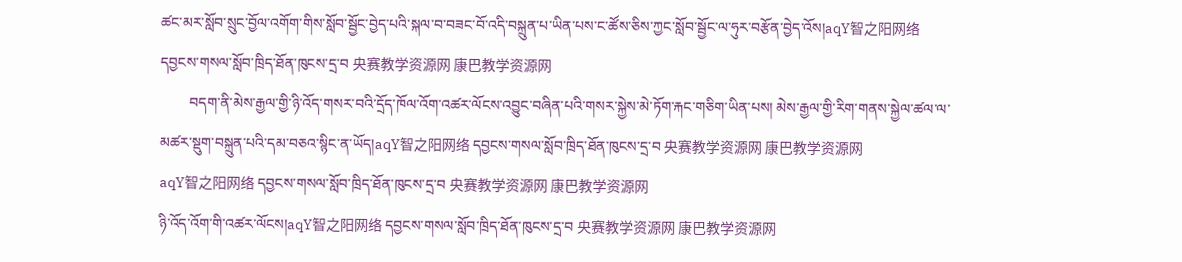ཚང་མར་སློབ་སྲུང་བྱོལ་འགོག་གིས་སློབ་སྦྱོང་བྱེད་པའི་སྐལ་བ་བཟང་བོ་འདི་བསྐྲུན་པ་ཡིན་པས་ང་ཚོས་ཅིས་ཀྱང་སློབ་སྦྱོང་ལ་ཧུར་བརྩོན་བྱེད་འོས།aqY智之阳网络 དབྱངས་གསལ་སློབ་ཁྲིད་ཐོན་ཁུངས་དྲ་བ 央赛教学资源网 康巴教学资源网
        བདག་ནི་མེས་རྒྱལ་གྱི་ཉི་འོད་གསར་བའི་དྲོད་ཁོལ་འོག་འཚར་ལོངས་འབྱུང་བཞིན་པའི་གསར་སྐྱེས་མེ་ཏོག་རྐང་གཅིག་ཡིན་པས། མེས་རྒྱལ་གྱི་རིག་གནས་སྐྱེལ་ཚལ་ལ་མཚར་སྡུག་བསྐྲུན་པའི་དམ་བཅའ་སྙིང་ན་ཡོད།aqY智之阳网络 དབྱངས་གསལ་སློབ་ཁྲིད་ཐོན་ཁུངས་དྲ་བ 央赛教学资源网 康巴教学资源网
aqY智之阳网络 དབྱངས་གསལ་སློབ་ཁྲིད་ཐོན་ཁུངས་དྲ་བ 央赛教学资源网 康巴教学资源网
ཉི་འོད་འོག་གི་འཚར་ལོངས།aqY智之阳网络 དབྱངས་གསལ་སློབ་ཁྲིད་ཐོན་ཁུངས་དྲ་བ 央赛教学资源网 康巴教学资源网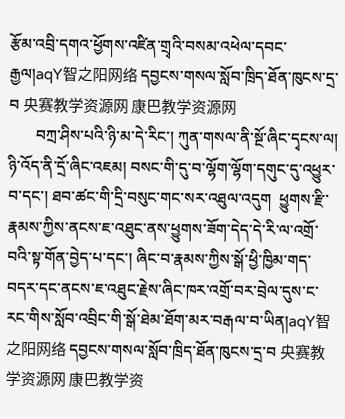རྩོམ་འབྲི་དགའ་ཕྱོགས་འཛིན་གྲྭའི་བསམ་འཕེལ་དབང་རྒྱལ།aqY智之阳网络 དབྱངས་གསལ་སློབ་ཁྲིད་ཐོན་ཁུངས་དྲ་བ 央赛教学资源网 康巴教学资源网
       བཀྲ་ཤིས་པའི་ཉི་མ་དེ་རིང་། ཀུན་གསལ་ནི་སྔོ་ཞིང་དྭངས་ལ། ཉི་འོད་ནི་དྲོ་ཞིང་འཇམ། བསང་གི་དུ་བ་ལྷོག་ལྷོག་དགུང་དུ་འཕྱུར་བ་དང་། ཐབ་ཚང་གི་དྲི་བསུང་གང་སར་འཐུལ་འདུག  ཕྱུགས་རྫི་རྣམས་ཀྱིས་ནངས་ཇ་འཐུང་ནས་ཕྱུགས་ཟོག་དེད་དེ་རི་ལ་འགྲོ་བའི་སྟ་གོན་བྱེད་པ་དང་། ཞིང་བ་རྣམས་ཀྱིས་སྒོ་ཕྱི་ཁྱིམ་གད་བདར་དང་ནངས་ཇ་འཐུང་རྗེས་ཞིང་ཁར་འགྲོ་བར་བྲེལ་དུས་ང་རང་གིས་སློབ་འབྲིང་གི་སྒོ་ཐེམ་ཐོག་མར་བརྒལ་བ་ཡིན།aqY智之阳网络 དབྱངས་གསལ་སློབ་ཁྲིད་ཐོན་ཁུངས་དྲ་བ 央赛教学资源网 康巴教学资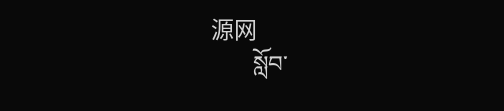源网
       སློབ་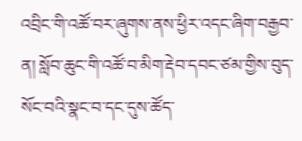འབྲིང་གི་འཚོ་བར་ཞུགས་ནས་ཕྱིར་འདང་ཞིག་བརྒྱབ་ན། སློབ་ཆུང་གི་འཚོ་བ་མིག་རྡེབ་དབང་ཙམ་གྱིས་བུད་སོང་བའི་སྣང་བ་དང་དུས་ཚོད་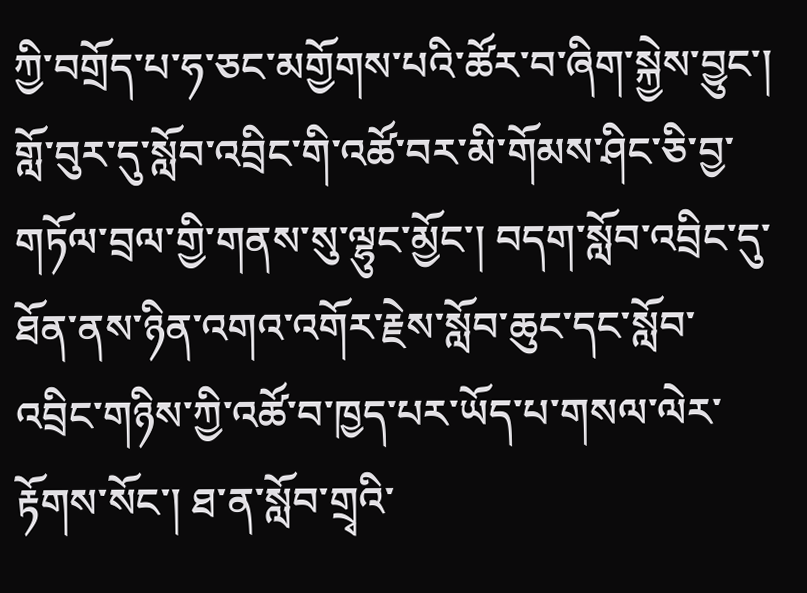ཀྱི་བགྲོད་པ་ཧ་ཅང་མགྱོགས་པའི་ཚོར་བ་ཞིག་སྐྱེས་བྱུང་། གློ་བུར་དུ་སློབ་འབྲིང་གི་འཚོ་བར་མི་གོམས་ཤིང་ཅི་བྱ་གཏོལ་བྲལ་གྱི་གནས་སུ་ལྷུང་མྱོང་། བདག་སློབ་འབྲིང་དུ་ཐོན་ནས་ཉིན་འགའ་འགོར་རྗེས་སློབ་ཆུང་དང་སློབ་འབྲིང་གཉིས་ཀྱི་འཚོ་བ་ཁྱད་པར་ཡོད་པ་གསལ་ལེར་རྟོགས་སོང་། ཐ་ན་སློབ་གྲྭའི་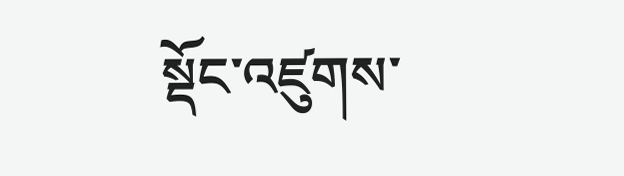སྡོང་འཛུགས་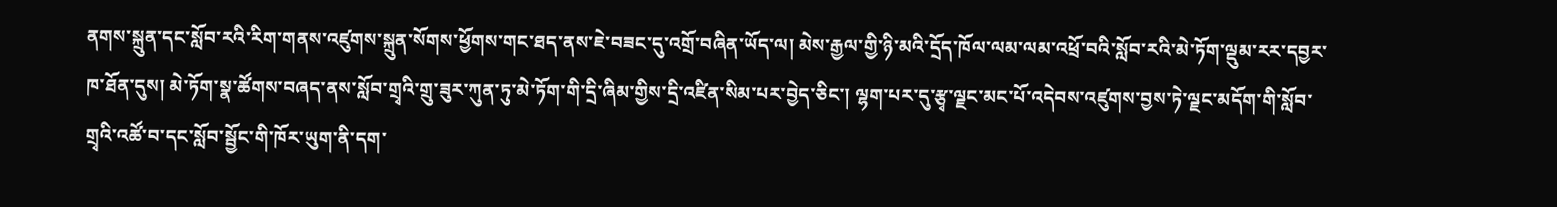ནགས་སྐྲུན་དང་སློབ་རའི་རིག་གནས་འཛུགས་སྐྲུན་སོགས་ཕྱོགས་གང་ཐད་ནས་ཇེ་བཟང་དུ་འགྲོ་བཞིན་ཡོད་ལ། མེས་རྒྱལ་གྱི་ཉི་མའི་དྲོད་ཁོལ་ལམ་ལམ་འཕྲོ་བའི་སློབ་རའི་མེ་ཏོག་ལྡུམ་རར་དབྱར་ཁ་ཐོན་དུས། མེ་ཏོག་སྣ་ཚོགས་བཞད་ནས་སློབ་གྲྭའི་གྲུ་ཟུར་ཀུན་ཏུ་མེ་ཏོག་གི་དྲི་ཞིམ་གྱིས་དྲི་འཛིན་སིམ་པར་བྱེད་ཅིང་། ལྷག་པར་དུ་རྩྭ་ལྗང་མང་པོ་འདེབས་འཛུགས་བྱས་ཏེ་ལྗང་མདོག་གི་སློབ་གྲྭའི་འཚོ་བ་དང་སློབ་སྦྱོང་གི་ཁོར་ཡུག་ནི་དག་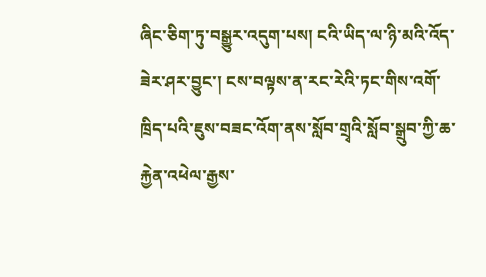ཞིང་ཅིག་ཏུ་བསྒྱུར་འདུག་པས། ངའི་ཡིད་ལ་ཉི་མའི་འོད་ཟེར་ཤར་བྱུང་། ངས་བལྟས་ན་རང་རེའི་ཏང་གིས་འགོ་ཁྲིད་པའི་ཇུས་བཟང་འོག་ནས་སློབ་གྲྭའི་སློབ་སྒྲུབ་ཀྱི་ཆ་རྐྱེན་འཕེལ་རྒྱས་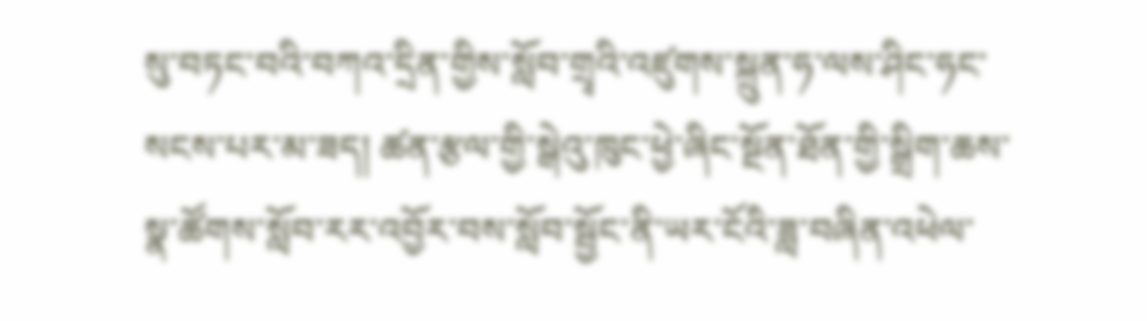སུ་བཏང་བའི་བཀའ་དྲིན་གྱིས་སློབ་གྲྭའི་འཛུགས་སྐྲུན་ཧ་ལས་ཤིང་ཧང་སངས་པར་མ་ཟད། ཚན་རྩལ་གྱི་སྒེའུ་ཁུང་ཕྱེ་ཞིང་སྔོན་ཐོན་གྱི་སྒྲིག་ཆས་སྣ་ཚོགས་སློབ་རར་འབྱོར་བས་སློབ་སྦྱོང་ནི་ཡར་ངོའི་ཟླ་བཞིན་འཕེལ་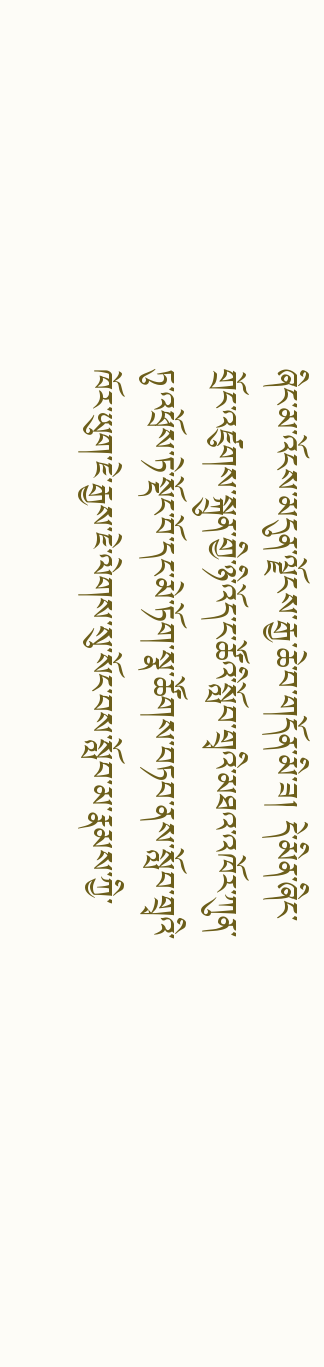ཞིང་མ་འོངས་མདུན་ལྗོངས་རྒྱ་ཆེ་བ་གདོན་མི་ཟ། དེ་མིན་ཞིང་གྲོང་འཛུགས་སྐྲུན་གྱི་ཉི་འོད་ང་ཚོའི་སློབ་གྲྭའི་མཐའ་འཁོར་ཀུན་ཏུ་འཕྲོས་ཏེ་སྡོང་བོ་དང་མེ་ཏོག་སྣ་ཚོགས་བཏབ་ནས་སློབ་གྲྭའི་ཁོར་ཡུག་ཇེ་རྒྱས་ཇེ་ལེགས་སུ་སོང་བས་སློབ་མ་རྣམས་ཀྱི་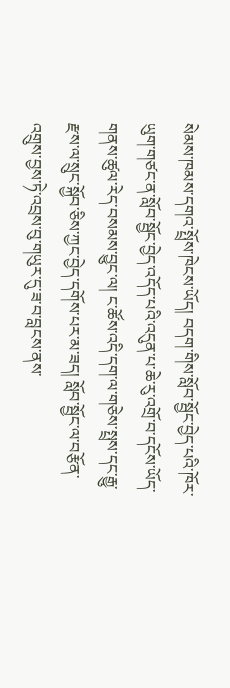སེམས་ཁམས་དགའ་སྤྲོས་ཁེངས་ཡོད། བདག་གིས་སློབ་སྦྱོང་བྱེད་པའི་ཁོར་ཡུག་གཙང་ན་སློབ་སྦྱོང་བྱེད་འདོད་པའི་འདུན་པ་ཆེ་རུ་འགྲོ་བ་དངོས་ཡོད་གནས་ཚུལ་རེད་བསམས་བྱུང་ལ། ང་ཚོས་འདི་དག་ལ་གཅེས་སྤྲས་དང་རྒྱུ་རྫས་ལ་སྲུང་སྐྱོབ་ཅིས་ཀྱང་བྱེད་དགོས་པར་མ་ཟད། སློབ་སྦྱོང་ལ་བརྩོན་འགྲུས་བྱས་ཏེ་འབྲས་བུ་གཡུར་དུ་ཟ་བ་བླངས་ནས་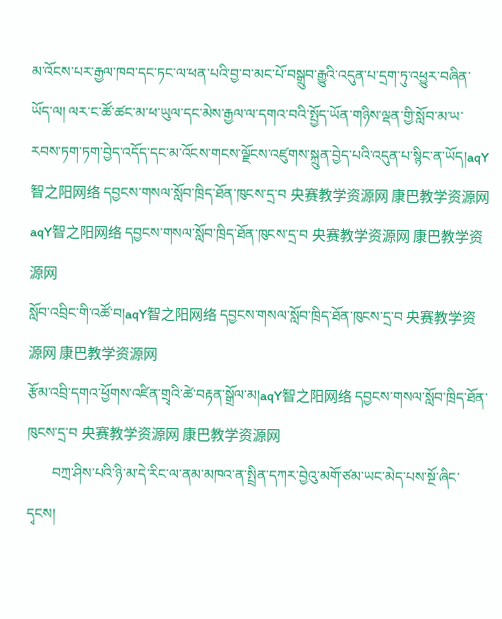མ་འོངས་པར་རྒྱལ་ཁབ་དང་ཏང་ལ་ཕན་པའི་བྱ་བ་མང་པོ་བསྒྲུབ་རྒྱུའི་འདུན་པ་དྲག་ཏུ་འཕྱུར་བཞིན་ཡོད་ལ། ལར་ང་ཚོ་ཚང་མ་ཕ་ཡུལ་དང་མེས་རྒྱལ་ལ་དགའ་བའི་སྤྱོད་ཡོན་གཉིས་ལྡན་གྱི་སློབ་མ་ཡ་རབས་ཏག་ཏག་བྱེད་འདོད་དང་མ་འོངས་གངས་ལྗོངས་འཛུགས་སྐྲུན་བྱེད་པའི་འདུན་པ་སྙིང་ན་ཡོད།aqY智之阳网络 དབྱངས་གསལ་སློབ་ཁྲིད་ཐོན་ཁུངས་དྲ་བ 央赛教学资源网 康巴教学资源网
aqY智之阳网络 དབྱངས་གསལ་སློབ་ཁྲིད་ཐོན་ཁུངས་དྲ་བ 央赛教学资源网 康巴教学资源网
སློབ་འབྲིང་གི་འཚོ་བ།aqY智之阳网络 དབྱངས་གསལ་སློབ་ཁྲིད་ཐོན་ཁུངས་དྲ་བ 央赛教学资源网 康巴教学资源网
རྩོམ་འབྲི་དགའ་ཕྱོགས་འཛིན་གྲྭའི་ཚེ་བརྟན་སྒྲོལ་མ།aqY智之阳网络 དབྱངས་གསལ་སློབ་ཁྲིད་ཐོན་ཁུངས་དྲ་བ 央赛教学资源网 康巴教学资源网
       བཀྲ་ཤིས་པའི་ཉི་མ་དེ་རིང་ལ་ནམ་མཁའ་ན་སྤྲིན་དཀར་བྱེའུ་མགོ་ཙམ་ཡང་མེད་པས་སྔོ་ཞིང་དྭངས།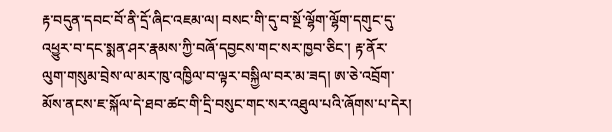རྟ་བདུན་དབང་བོ་ནི་དྲོ་ཞིང་འཇམ་ལ། བསང་གི་དུ་བ་སྔོ་ལྷོག་ལྷོག་དགུང་དུ་འཕྱུར་བ་དང་སྨན་ཤར་རྣམས་ཀྱི་བཞོ་དབྱངས་གང་སར་ཁྱབ་ཅིང་། རྟ་ནོར་ལུག་གསུམ་བྲེས་ལ་མར་ཁུ་འཁྱིལ་བ་ལྟར་བསྐྱིལ་བར་མ་ཟད། ཨ་ཅེ་འབྲོག་མོས་ནངས་ཇ་སྐོལ་དེ་ཐབ་ཚང་གི་དྲི་བསུང་གང་སར་འཐུལ་པའི་ཞོགས་པ་དེར།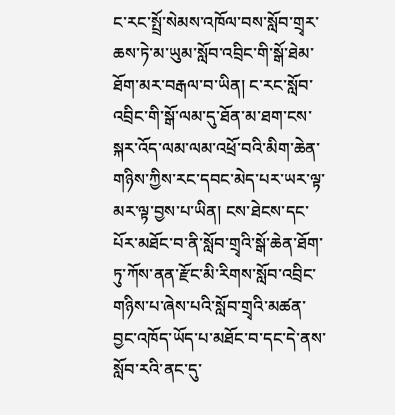ང་རང་སྤྲོ་སེམས་འཁོལ་བས་སློབ་གྲྭར་ཆས་ཏེ་མ་ཡུམ་སློབ་འབྲིང་གི་སྒོ་ཐེམ་ཐོག་མར་བརྒལ་བ་ཡིན། ང་རང་སློབ་འབྲིང་གི་སྒོ་ལམ་དུ་ཐོན་མ་ཐག་ངས་སྐར་འོད་ལམ་ལམ་འཕྲོ་བའི་མིག་ཆེན་གཉིས་ཀྱིས་རང་དབང་མེད་པར་ཡར་ལྟ་མར་ལྟ་བྱས་པ་ཡིན། ངས་ཐེངས་དང་པོར་མཐོང་བ་ནི་སློབ་གྲྭའི་སྒོ་ཆེན་ཐོག་ཏུ་ཀོས་ནན་རྫོང་མི་རིགས་སློབ་འབྲིང་གཉིས་པ་ཞེས་པའི་སློབ་གྲྭའི་མཚན་བྱང་འཁོད་ཡོད་པ་མཐོང་བ་དང་དེ་ནས་སློབ་རའི་ནང་དུ་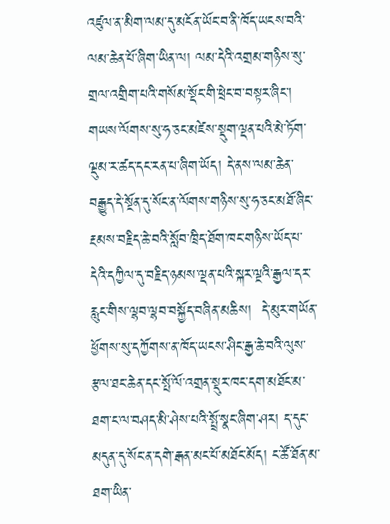འཛུལ་ན་མིག་ལམ་དུ་མངོན་ཡོང་བ་ནི་ཁོད་ཡངས་བའི་ལམ་ཆེན་པོ་ཞིག་ཡིན་ལ། ལམ་དེའི་འགྲམ་གཉིས་སུ་གྲལ་འགྲིག་པའི་གསོམ་སྡོང་གི་ཕྲེང་བ་བསྟར་ཞིང་། གཡས་ལོགས་སུ་ཧ་ཅང་མཛེས་སྡུག་ལྡན་པའི་མེ་ཏོག་ལྡུམ་ར་ཚད་དང་རན་པ་ཞིག་ཡོད། དེ་ནས་ལམ་ཆེན་བརྒྱུད་དེ་སྔོན་དུ་སོང་ན་ལོགས་གཉིས་སུ་ཧ་ཅང་མཐོ་ཞིང་རྔམས་བརྗིད་ཆེ་བའི་སློབ་ཁྲིད་ཐོག་ཁང་གཉིས་ཡོད་པ་དེའི་དཀྱིལ་དུ་བརྗིད་ཉམས་ལྡན་པའི་སྐར་ལྔའི་རྒྱལ་དར་རླུང་གིས་ལྷབ་ལྷབ་བསྐྱོད་བཞིན་མཆིས།  དེ་མུར་གཡོན་ཕྱོགས་སུ་དཀྱོགས་ན་ཁོད་ཡངས་ཤིང་རྒྱ་ཆེ་བའི་ལུས་རྩལ་ཐང་ཆེན་དང་སྤོ་ལོ་འགྲན་སྡུར་ཁང་དག་མཐོང་མ་ཐག་ང་ལ་བཤད་མི་ཤེས་པའི་སྤྲོ་སྣང་ཞིག་ཤར། ད་དུང་མདུན་དུ་སོང་ན་དགེ་རྒན་མང་པོ་མཐོང་མོད། ང་ཚོ་ཐོན་མ་ཐག་ཡིན་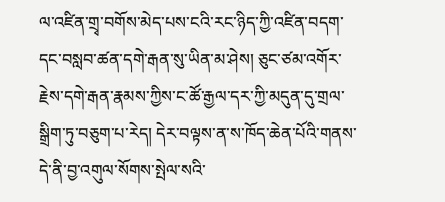ལ་འཛིན་གྲྭ་བགོས་མེད་པས་ངའི་རང་ཉིད་ཀྱི་འཛིན་བདག་དང་བསླབ་ཚན་དགེ་རྒན་སུ་ཡིན་མ་ཤེས། ཅུང་ཙམ་འགོར་རྗེས་དགེ་རྒན་རྣམས་ཀྱིས་ང་ཚོ་རྒྱལ་དར་ཀྱི་མདུན་དུ་གྲལ་སྒྲིག་ཏུ་བཅུག་པ་རེད། དེར་བལྟས་ན་ས་ཁོད་ཆེན་པོའི་གནས་དེ་ནི་བྱ་འགུལ་སོགས་སྤེལ་སའི་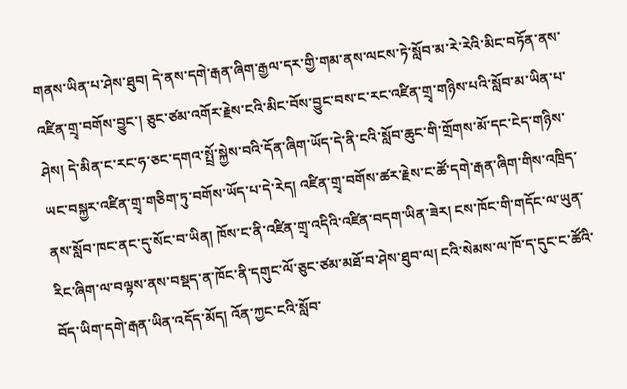གནས་ཡིན་པ་ཤེས་ཐུབ། དེ་ནས་དགེ་རྒན་ཞིག་རྒྱལ་དར་གྱི་གམ་ནས་ལངས་ཏེ་སློབ་མ་རེ་རེའི་མིང་བཏོན་ནས་འཛིན་གྲྭ་བགོས་བྱུང་། ཅུང་ཙམ་འགོར་རྗེས་ངའི་མིང་བོས་བྱུང་བས་ང་རང་འཛིན་གྲྭ་གཉིས་པའི་སློབ་མ་ཡིན་པ་ཤེས། དེ་མིན་ང་རང་ཧ་ཅང་དགའ་སྤྲོ་སྐྱེས་བའི་དོན་ཞིག་ཡོད་དེ་ནི་ངའི་སློབ་ཆུང་གི་གྲོགས་མོ་དང་ངེད་གཉིས་ཡང་བསྐྱར་འཛིན་གྲྭ་གཅིག་ཏུ་བགོས་ཡོད་པ་དེ་རེད། འཛིན་གྲྭ་བགོས་ཚར་རྗེས་ང་ཚོ་དགེ་རྒན་ཞིག་གིས་འཁྲིད་ནས་སློབ་ཁང་ནང་དུ་སོང་བ་ཡིན། ཁོས་ང་ནི་འཛིན་གྲྭ་འདིའི་འཛིན་བདག་ཡིན་ཟེར། ངས་ཁོང་གི་གདོང་ལ་ཡུན་རིང་ཞིག་ལ་བལྟས་ནས་བསྡད་ན་ཁོང་ནི་དགུང་ལོ་ཅུང་ཙམ་མཐོ་བ་ཤེས་ཐུབ་ལ། ངའི་སེམས་ལ་ཁོ་ད་དུང་ང་ཚོའི་བོད་ཡིག་དགེ་རྒན་ཡིན་འདོད་མོད། འོན་ཀྱང་ངའི་སློབ་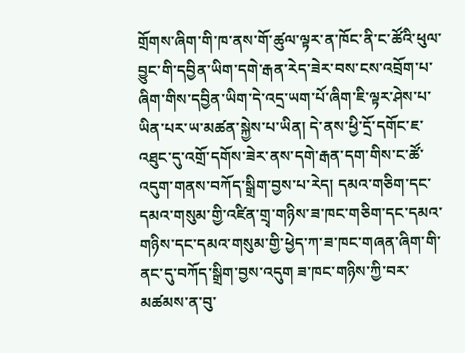གྲོགས་ཞིག་གི་ཁ་ནས་གོ་ཚུལ་ལྟར་ན་ཁོང་ནི་ང་ཚོའི་ཕུལ་བྱུང་གི་དབྱིན་ཡིག་དགེ་རྒན་རེད་ཟེར་བས་ངས་འབྲོག་པ་ཞིག་གིས་དབྱིན་ཡིག་དེ་འདྲ་ཡག་པོ་ཞིག་ཇི་ལྟར་ཤེས་པ་ཡིན་པར་ཡ་མཚན་སྐྱེས་པ་ཡིན། དེ་ནས་ཕྱི་དྲོ་དགོང་ཇ་འཐུང་དུ་འགྲོ་དགོས་ཟེར་ནས་དགེ་རྒན་དག་གིས་ང་ཚོ་འདུག་གནས་བཀོད་སྒྲིག་བྱས་པ་རེད། དམའ་གཅིག་དང་དམའ་གསུམ་གྱི་འཛིན་གྲྭ་གཉིས་ཟ་ཁང་གཅིག་དང་དམའ་གཉིས་དང་དམའ་གསུམ་གྱི་ཕྱེད་ཀ་ཟ་ཁང་གཞན་ཞིག་གི་ནང་དུ་བཀོད་སྒྲིག་བྱས་འདུག ཟ་ཁང་གཉིས་ཀྱི་བར་མཚམས་ན་བུ་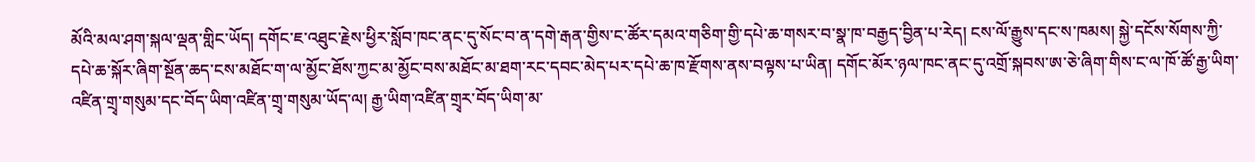མོའི་མལ་ཤག་སྐལ་ལྡན་གླིང་ཡོད། དགོང་ཇ་འཐུང་རྗེས་ཕྱིར་སློབ་ཁང་ནང་དུ་སོང་བ་ན་དགེ་རྒན་གྱིས་ང་ཚོར་དམའ་གཅིག་གྱི་དཔེ་ཆ་གསར་བ་སྣ་ཁ་བརྒྱད་བྱིན་པ་རེད། ངས་ལོ་རྒྱུས་དང་ས་ཁམས། སྐྱེ་དངོས་སོགས་ཀྱི་དཔེ་ཆ་སྐོར་ཞིག་སྔོན་ཆད་ངས་མཐོང་ག་ལ་མྱོང་ཐོས་ཀྱང་མ་མྱོང་བས་མཐོང་མ་ཐག་རང་དབང་མེད་པར་དཔེ་ཆ་ཁ་རྫོགས་ནས་བལྟས་པ་ཡིན། དགོང་མོར་ཉལ་ཁང་ནང་དུ་འགྲོ་སྐབས་ཨ་ཅེ་ཞིག་གིས་ང་ལ་ཁོ་ཚོ་རྒྱ་ཡིག་འཛིན་གྲྭ་གསུམ་དང་བོད་ཡིག་འཛིན་གྲྭ་གསུམ་ཡོད་ལ། རྒྱ་ཡིག་འཛིན་གྲྭར་བོད་ཡིག་མ་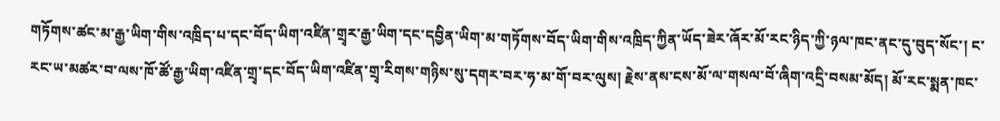གཏོགས་ཚང་མ་རྒྱ་ཡིག་གིས་འཁྲིད་པ་དང་བོད་ཡིག་འཛིན་གྲྭར་རྒྱ་ཡིག་དང་དབྱིན་ཡིག་མ་གཏོགས་བོད་ཡིག་གིས་འཁྲིད་ཀྱིན་ཡོད་ཟེར་ཞོར་མོ་རང་ཉིད་ཀྱི་ཉལ་ཁང་ནང་དུ་བུད་སོང་། ང་རང་ཡ་མཚར་བ་ལས་ཁོ་ཚོ་རྒྱ་ཡིག་འཛིན་གྲྭ་དང་བོད་ཡིག་འཛིན་གྲྭ་རིགས་གཉིས་སུ་དགར་བར་ཧ་མ་གོ་བར་ལུས། རྗེས་ནས་ངས་མོ་ལ་གསལ་བོ་ཞིག་འདྲི་བསམ་མོད། མོ་རང་སྨན་ཁང་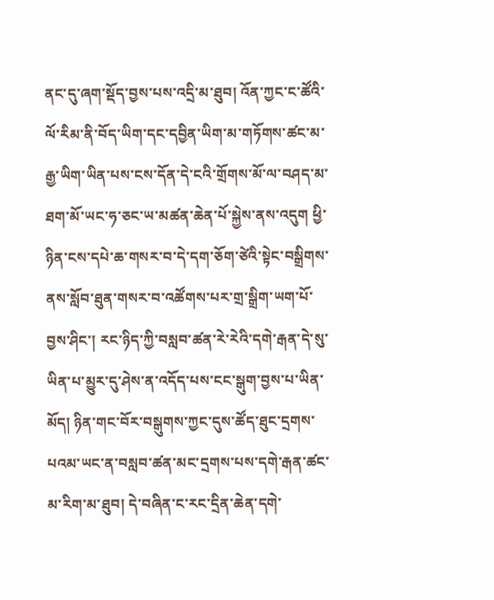ནང་དུ་ཞག་སྡོད་བྱས་པས་འདྲི་མ་ཐུབ། འོན་ཀྱང་ང་ཚོའི་ལོ་རིམ་ནི་བོད་ཡིག་དང་དབྱིན་ཡིག་མ་གཏོགས་ཚང་མ་རྒྱ་ཡིག་ཡིན་པས་ངས་དོན་དེ་ངའི་གྲོགས་མོ་ལ་བཤད་མ་ཐག་མོ་ཡང་ཧ་ཅང་ཡ་མཚན་ཆེན་པོ་སྐྱེས་ནས་འདུག ཕྱི་ཉིན་ངས་དཔེ་ཆ་གསར་བ་དེ་དག་ཅོག་ཙེའི་སྟེང་བསྒྲིགས་ནས་སློབ་ཐུན་གསར་བ་འཚོགས་པར་གྲ་སྒྲིག་ཡག་པོ་བྱས་ཤིང་། རང་ཉིད་ཀྱི་བསླབ་ཚན་རེ་རེའི་དགེ་རྒན་དེ་སུ་ཡིན་པ་མྱུར་དུ་ཤེས་ན་འདོད་པས་ངང་སྒུག་བྱས་པ་ཡིན་མོད། ཉིན་གང་བོར་བསྒུགས་ཀྱང་དུས་ཚོད་ཐུང་དྲགས་པའམ་ཡང་ན་བསླབ་ཚན་མང་དྲགས་པས་དགེ་རྒན་ཚང་མ་རིག་མ་ཐུབ། དེ་བཞིན་ང་རང་དྲིན་ཆེན་དགེ་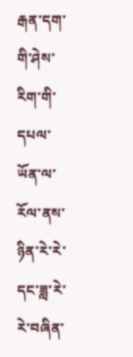རྒན་དག་གི་ཤེས་རིག་གི་དཔལ་ཡོན་ལ་རོལ་ནས་ཉིན་རེ་རེ་དང་ཟླ་རེ་རེ་བཞིན་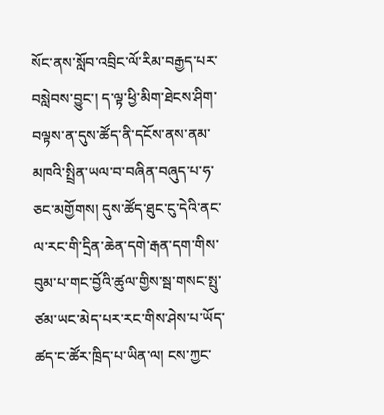སོང་ནས་སློབ་འབྲིང་ལོ་རིམ་བརྒྱད་པར་བསླེབས་བྱུང་། ད་ལྟ་ཕྱི་མིག་ཐེངས་ཤིག་བལྟས་ན་དུས་ཚོད་ནི་དངོས་ནས་ནམ་མཁའི་སྤྲིན་ཡལ་བ་བཞིན་བཞུད་པ་ཧ་ཅང་མགྱོགས། དུས་ཚོད་ཐུང་ངུ་དེའི་ནང་ལ་རང་གི་དྲིན་ཆེན་དགེ་རྒན་དག་གིས་བུམ་པ་གང་བྱོའི་ཚུལ་གྱིས་སྦ་གསང་སྤུ་ཙམ་ཡང་མེད་པར་རང་གིས་ཤེས་པ་ཡོད་ཚད་ང་ཚོར་ཁྲིད་པ་ཡིན་ལ། ངས་ཀྱང་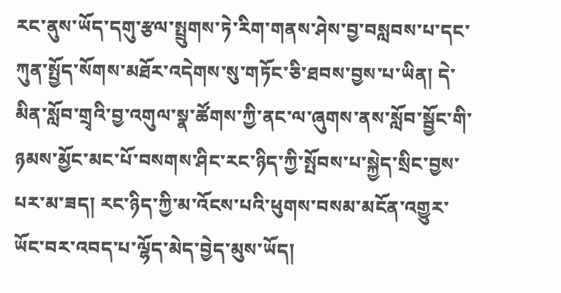རང་ནུས་ཡོད་དགུ་རྩལ་སྤྲུགས་ཏེ་རིག་གནས་ཤེས་བྱ་བསླབས་པ་དང་ཀུན་སྤྱོད་སོགས་མཐོར་འདེགས་སུ་གཏོང་ཅི་ཐབས་བྱས་པ་ཡིན། དེ་མིན་སློབ་གྲྭའི་བྱ་འགུལ་སྣ་ཚོགས་ཀྱི་ནང་ལ་ཞུགས་ནས་སློབ་སྦྱོང་གི་ཉམས་མྱོང་མང་པོ་བསགས་ཤིང་རང་ཉིད་ཀྱི་སྤོབས་པ་སྐྱེད་སྲིང་བྱས་པར་མ་ཟད། རང་ཉིད་ཀྱི་མ་འོངས་པའི་ཕུགས་བསམ་མངོན་འགྱུར་ཡོང་བར་འབད་པ་ལྷོད་མེད་བྱེད་མུས་ཡོད།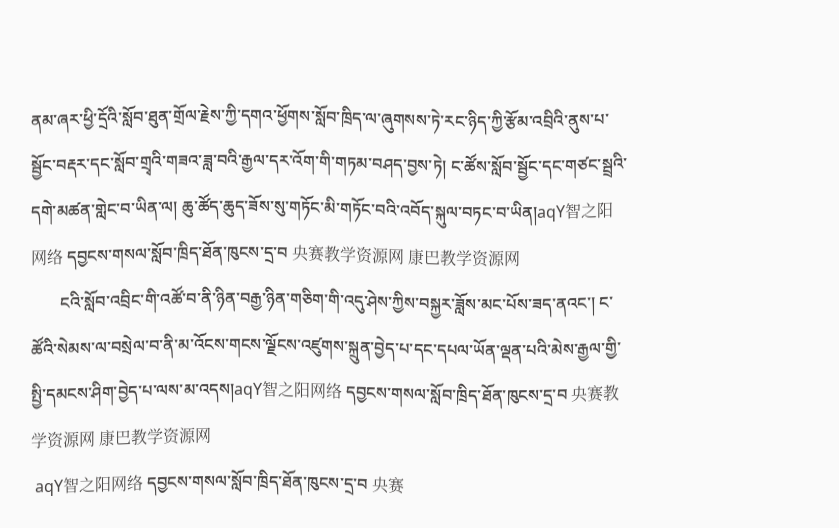ནམ་ཞར་ཕྱི་དྲོའི་སློབ་ཐུན་གྲོལ་རྗེས་ཀྱི་དགའ་ཕྱོགས་སློབ་ཁྲིད་ལ་ཞུགསས་ཏེ་རང་ཉིད་ཀྱི་རྩོམ་འབྲིའི་ནུས་པ་སྦྱོང་བརྡར་དང་སློབ་གྲྭའི་གཟའ་ཟླ་བའི་རྒྱལ་དར་འོག་གི་གཏམ་བཤད་བྱས་ཏེ། ང་ཚོས་སློབ་སྦྱོང་དང་གཙང་སྦྲའི་དགེ་མཚན་གླེང་བ་ཡིན་ལ། ཆུ་ཚོད་ཆུད་ཟོས་སུ་གཏོང་མི་གཏོང་བའི་འབོད་སྐུལ་བཏང་བ་ཡིན།aqY智之阳网络 དབྱངས་གསལ་སློབ་ཁྲིད་ཐོན་ཁུངས་དྲ་བ 央赛教学资源网 康巴教学资源网
       ངའི་སློབ་འབྲིང་གི་འཚོ་བ་ནི་ཉིན་བརྒྱ་ཉིན་གཅིག་གི་འདུ་ཤེས་ཀྱིས་བསྐྱར་ཟློས་མང་པོས་ཟད་ནའང་། ང་ཚོའི་སེམས་ལ་བསྲེལ་བ་ནི་མ་འོངས་གངས་ལྗོངས་འཛུགས་སྐྲུན་བྱེད་པ་དང་དཔལ་ཡོན་ལྡན་པའི་མེས་རྒྱལ་གྱི་སྤྱི་དམངས་ཤིག་བྱེད་པ་ལས་མ་འདས།aqY智之阳网络 དབྱངས་གསལ་སློབ་ཁྲིད་ཐོན་ཁུངས་དྲ་བ 央赛教学资源网 康巴教学资源网
 aqY智之阳网络 དབྱངས་གསལ་སློབ་ཁྲིད་ཐོན་ཁུངས་དྲ་བ 央赛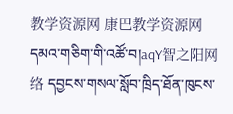教学资源网 康巴教学资源网
དམའ་གཅིག་གི་འཚོ་བ།aqY智之阳网络 དབྱངས་གསལ་སློབ་ཁྲིད་ཐོན་ཁུངས་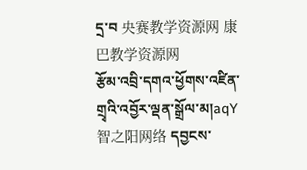དྲ་བ 央赛教学资源网 康巴教学资源网
རྩོམ་འབྲི་དགའ་ཕྱོགས་འཛིན་གྲྭའི་འབྱོར་ལྡན་སྒྲོལ་མ།aqY智之阳网络 དབྱངས་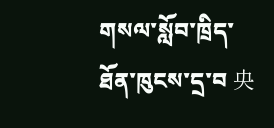གསལ་སློབ་ཁྲིད་ཐོན་ཁུངས་དྲ་བ 央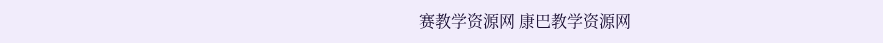赛教学资源网 康巴教学资源网